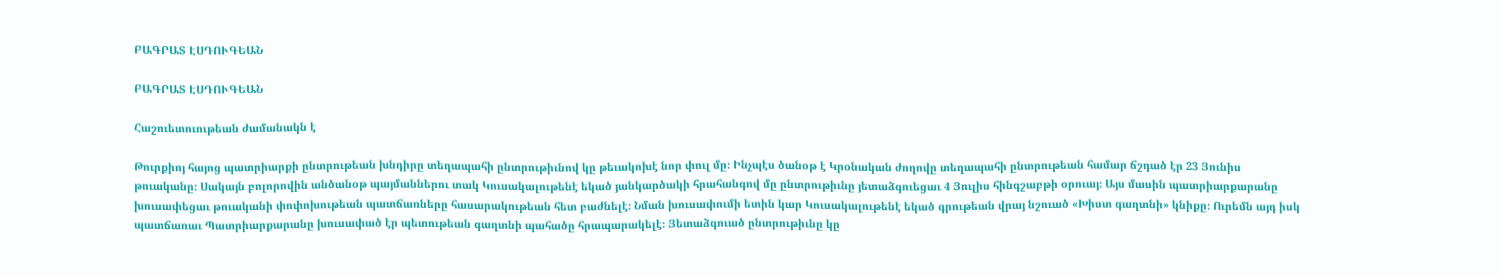ԲԱԳՐԱՏ ԷՍԴՈՒԳԵԱՆ

ԲԱԳՐԱՏ ԷՍԴՈՒԳԵԱՆ

Հաշուետուութեան ժամանակն է

Թուրքիոյ հայոց պատրիարքի ընտրութեան խնդիրը տեղապահի ընտրութիւնով կը թեւակոխէ նոր փուլ մը։ Ինչպէս ծանօթ է Կրօնական ժողովը տեղապահի ընտրութեան համար ճշդած էր 23 Յունիս թուականը։ Սակայն բոլորովին անծանօթ պայմաններու տակ Կուսակալութենէ եկած յանկարծակի հրահանգով մը ընտրութիւնը յետաձգուեցաւ 4 Յուլիս հինգշաբթի օրուայ։ Այս մասին պատրիարքարանը խուսափեցաւ թուականի փոփոխութեան պատճառները հասարակութեան հետ բաժնելէ։ Նման խուսափումի ետին կար Կուսակալութենէ եկած գրութեան վրայ նշուած «Խիստ գաղտնի» կնիքը։ Ուրեմն այդ իսկ պատճառաւ Պատրիարքարանը խուսափած էր պետութեան գաղտնի պահածը հրապարակելէ։ Յետաձգուած ընտրութիւնը կը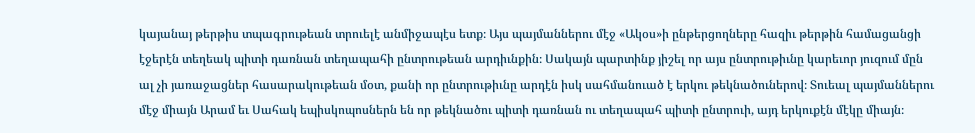կայանայ թերթիս տպագրութեան տրուելէ անմիջապէս ետք։ Այս պայմաններու մէջ «Ակօս»ի ընթերցողները հազիւ թերթին համացանցի էջերէն տեղեակ պիտի դառնան տեղապահի ընտրութեան արդիւնքին։ Սակայն պարտինք յիշել որ այս ընտրութիւնը կարեւոր յուզում մըն ալ չի յառաջացներ հասարակութեան մօտ, քանի որ ընտրութիւնը արդէն իսկ սահմանուած է երկու թեկնածուներով։ Տուեալ պայմաններու մէջ միայն Արամ եւ Սահակ եպիսկոպոսներն են որ թեկնածու պիտի դառնան ու տեղապահ պիտի ընտրուի, այդ երկուքէն մէկը միայն։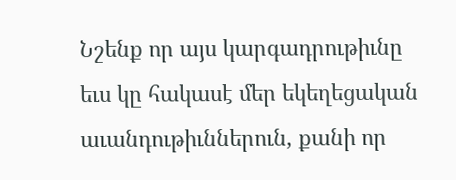Նշենք որ այս կարգադրութիւնը եւս կը հակասէ մեր եկեղեցական աւանդութիւններուն, քանի որ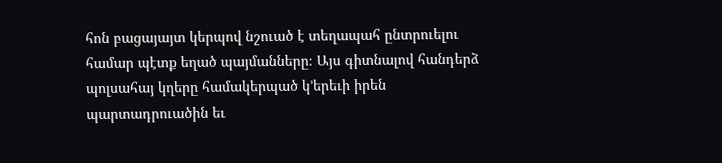հոն բացայայտ կերպով նշուած է տեղապահ ընտրուելու համար պէտք եղած պայմանները։ Այս գիտնալով հանդերձ պոլսահայ կղերը համակերպած կ՚երեւի իրեն պարտադրուածին եւ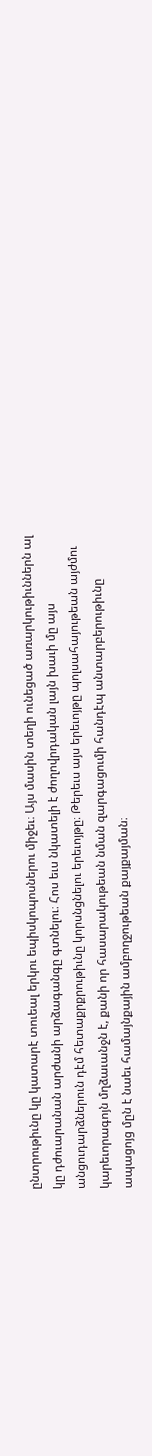ընտրութիւնը կը կատարէ տուեալ երկու եպիսկոպոսներու միջեւ։ Այս մասին տեղի ունեցած առարկութիւններն ալ կը դժուարանան արժանի արձագանգը գտնելու։ Հոս եւս նկատելի է ժողովրդական լայն խաւի մը այս անցուդարձներուն դէմ հետաքրքրութիւնը կորսնցնելու երեւոյթը։ Թերեւս այս երեւոյթը պոլսահայութեան այժմու կարեւորագոյն մղձաւանջն է, քանի որ հասարակութեան նման զարգացումի հանդէպ անտարբերութիւնը ապացոյց մըն է նաեւ համայնքային ամբողջութեան քայքայման։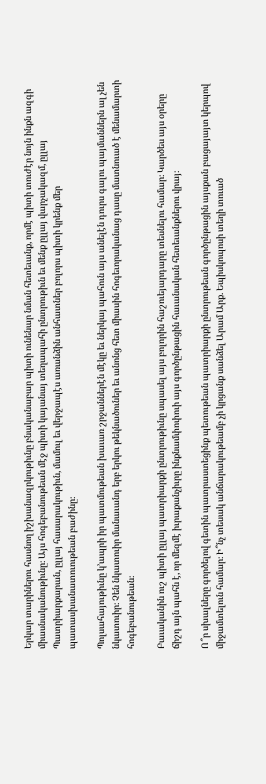Երկար տարիներու հասնող իշխանազրկութիւնը բնականաբար պիտի ունենար նման հետեւանք, որմէ պիտի տուժէր նոյն ինքն ազգի միասնականութիւնը։ Այս հոգեբանութեան մէջ պիտի կայանայ տեղապահի ընտրութիւն եւ մենք ըլլայ վարչակազմ, ըլլայ Պատրիարքարան, ըլլայ հասարակութիւն, մամուլ եւ վերջապէս առանձին անհատներ բոլորս պիտի կրենք մեր պատասխանատուութեան բաժինը։

Պոլսահայութիւնը կ՚ապրի իր պատմութեան խաւառ շրջաններէն մէկը եւ ներկայ պահուն այս անելէն դուրս գալու պայմաններն ալ չեն նկատուիր։ Չեն նկատուիր մանաւանդ երբ երկու թեկնածուներ եւ անոնց հետ միասին հոգեւորականաց դասը մատնուած է մենամարտի հոգեբանութեան։

Բաւականին ուշ պիտի ըլլայ պատրիարքի ընտրութիւնը սպասել այս բոլորին հաշուեյարդարը տեսնելու համար։ Կարծես այս օրերը ճիշդ այն պահն է, որ մեզմէ իւրաքանչիւրը ինքնամփոփուի այս գործընթացին հաւանական հետեւանքներու վրայ։

Ո՞ր սխալները գործելով գետին պատրաստեցինք պետութեան պատրիարքի ընտրութեան գործընթացին այսքան բացայայտ կերպով միջամտելուն համար։ Ի՞նչ տեսակ անճարակութեամբ չի կրցանք սանձել Արամ Արք. Եպիսկոպոսի տեղի տուած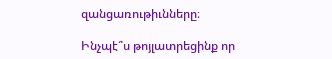զանցառութիւնները։

Ինչպէ՞ս թոյլատրեցինք որ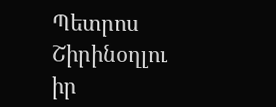Պետրոս Շիրինօղլու իր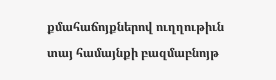քմահաճոյքներով ուղղութիւն տայ համայնքի բազմաբնոյթ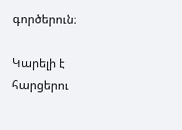գործերուն։

Կարելի է հարցերու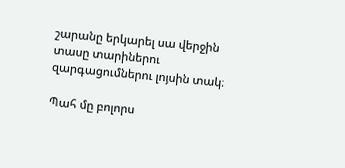շարանը երկարել սա վերջին տասը տարիներու զարգացումներու լոյսին տակ։

Պահ մը բոլորս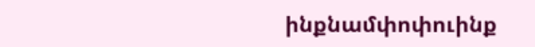ինքնամփոփուինք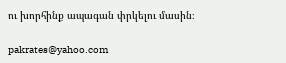ու խորհինք ապագան փրկելու մասին։

pakrates@yahoo.com